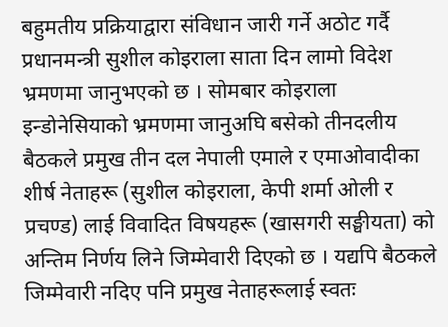बहुमतीय प्रक्रियाद्वारा संविधान जारी गर्ने अठोट गर्दै प्रधानमन्त्री सुशील कोइराला साता दिन लामो विदेश भ्रमणमा जानुभएको छ । सोमबार कोइराला इन्डोनेसियाको भ्रमणमा जानुअघि बसेको तीनदलीय बैठकले प्रमुख तीन दल नेपाली एमाले र एमाओवादीका शीर्ष नेताहरू (सुशील कोइराला, केपी शर्मा ओली र प्रचण्ड) लाई विवादित विषयहरू (खासगरी सङ्घीयता) को अन्तिम निर्णय लिने जिम्मेवारी दिएको छ । यद्यपि बैठकले जिम्मेवारी नदिए पनि प्रमुख नेताहरूलाई स्वतः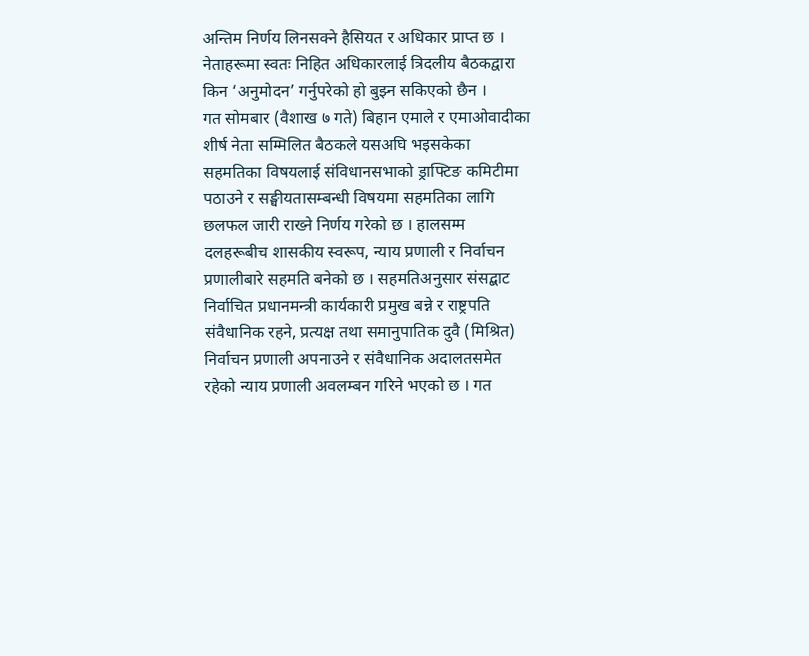अन्तिम निर्णय लिनसक्ने हैसियत र अधिकार प्राप्त छ । नेताहरूमा स्वतः निहित अधिकारलाई त्रिदलीय बैठकद्वारा किन ‘अनुमोदन’ गर्नुपरेको हो बुझ्न सकिएको छैन ।
गत सोमबार (वैशाख ७ गते) बिहान एमाले र एमाओवादीका शीर्ष नेता सम्मिलित बैठकले यसअघि भइसकेका सहमतिका विषयलाई संविधानसभाको ड्राफ्टिङ कमिटीमा पठाउने र सङ्घीयतासम्बन्धी विषयमा सहमतिका लागि छलफल जारी राख्ने निर्णय गरेको छ । हालसम्म दलहरूबीच शासकीय स्वरूप, न्याय प्रणाली र निर्वाचन प्रणालीबारे सहमति बनेको छ । सहमतिअनुसार संसद्बाट निर्वाचित प्रधानमन्त्री कार्यकारी प्रमुख बन्ने र राष्ट्रपति संवैधानिक रहने, प्रत्यक्ष तथा समानुपातिक दुवै (मिश्रित) निर्वाचन प्रणाली अपनाउने र संवैधानिक अदालतसमेत रहेको न्याय प्रणाली अवलम्बन गरिने भएको छ । गत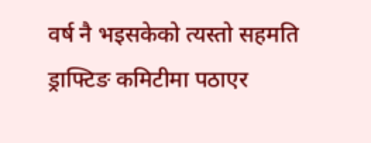वर्ष नै भइसकेको त्यस्तो सहमति ड्राफ्टिङ कमिटीमा पठाएर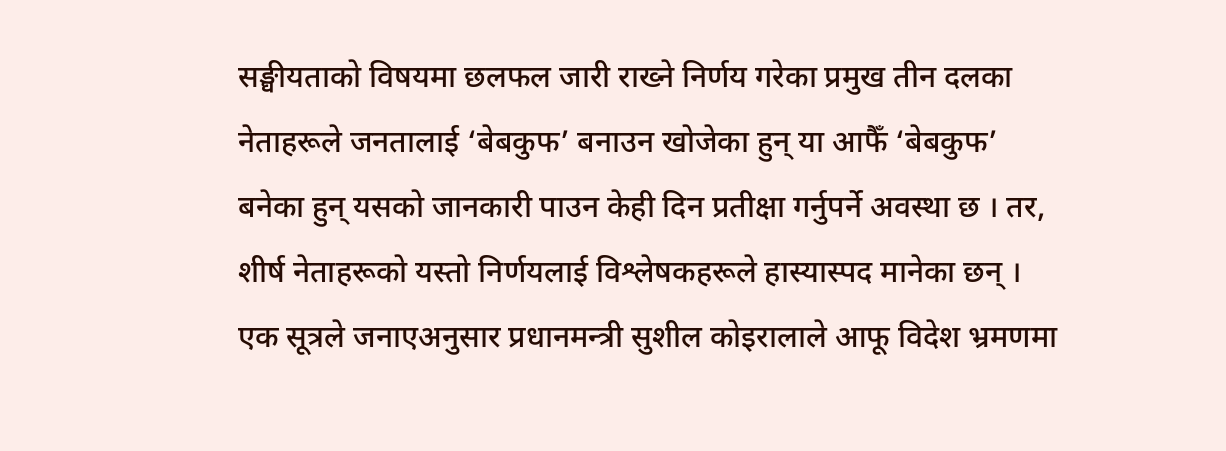सङ्घीयताको विषयमा छलफल जारी राख्ने निर्णय गरेका प्रमुख तीन दलका नेताहरूले जनतालाई ‘बेबकुफ’ बनाउन खोजेका हुन् या आफैँ ‘बेबकुफ’ बनेका हुन् यसको जानकारी पाउन केही दिन प्रतीक्षा गर्नुपर्ने अवस्था छ । तर, शीर्ष नेताहरूको यस्तो निर्णयलाई विश्लेषकहरूले हास्यास्पद मानेका छन् । एक सूत्रले जनाएअनुसार प्रधानमन्त्री सुशील कोइरालाले आफू विदेश भ्रमणमा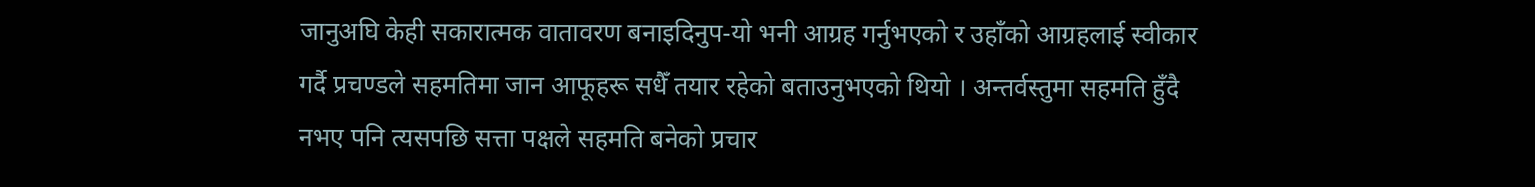जानुअघि केही सकारात्मक वातावरण बनाइदिनुप-यो भनी आग्रह गर्नुभएको र उहाँको आग्रहलाई स्वीकार गर्दै प्रचण्डले सहमतिमा जान आफूहरू सधैँ तयार रहेको बताउनुभएको थियो । अन्तर्वस्तुमा सहमति हुँदै नभए पनि त्यसपछि सत्ता पक्षले सहमति बनेको प्रचार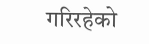गरिरहेको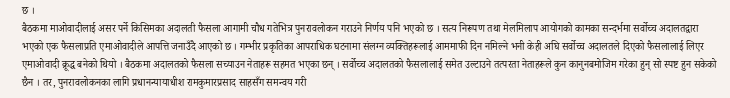छ ।
बैठकमा माओवादीलाई असर पर्ने किसिमका अदालती फैसला आगामी चौध गतेभित्र पुनरावलोकन गराउने निर्णय पनि भएको छ । सत्य निरूपण तथा मेलमिलाप आयोगको कामका सन्दर्भमा सर्वोच्च अदालतद्वारा भएको एक फैसलाप्रति एमाओवादीले आपत्ति जनाउँदै आएको छ । गम्भीर प्रकृतिका आपराधिक घटनामा संलग्न व्यक्तिहरूलाई आममाफी दिन नमिल्ने भनी केही अघि सर्वोच्च अदालतले दिएको फैसलालाई लिएर एमाओवादी क्रूद्ध बनेको थियो । बैठकमा अदालतको फैसला सच्याउन नेताहरू सहमत भएका छन् । सर्वोच्च अदालतको फैसलालाई समेत उल्टाउने तत्परता नेताहरूले कुन कानुनबमोजिम गरेका हुन् सो स्पष्ट हुन सकेको छैन । तर, पुनरावलोकनका लागि प्रधानन्यायाधीश रामकुमारप्रसाद साहसँग समन्वय गरी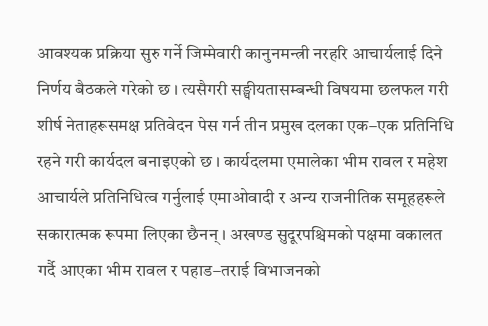आवश्यक प्रक्रिया सुरु गर्ने जिम्मेवारी कानुनमन्त्री नरहरि आचार्यलाई दिने निर्णय बैठकले गरेको छ । त्यसैगरी सङ्घीयतासम्बन्धी विषयमा छलफल गरी शीर्ष नेताहरूसमक्ष प्रतिवेदन पेस गर्न तीन प्रमुख दलका एक–एक प्रतिनिधि रहने गरी कार्यदल बनाइएको छ । कार्यदलमा एमालेका भीम रावल र महेश आचार्यले प्रतिनिधित्व गर्नुलाई एमाओवादी र अन्य राजनीतिक समूहहरूले सकारात्मक रूपमा लिएका छैनन् । अखण्ड सुदूरपश्चिमको पक्षमा वकालत गर्दै आएका भीम रावल र पहाड–तराई विभाजनको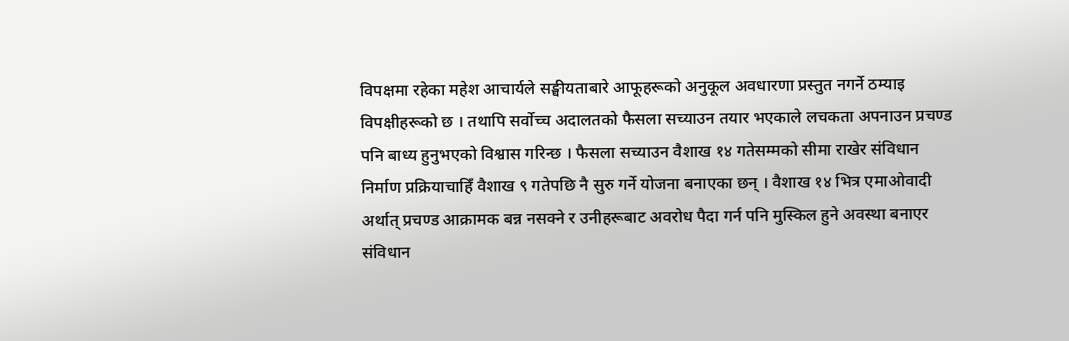विपक्षमा रहेका महेश आचार्यले सङ्घीयताबारे आफूहरूको अनुकूल अवधारणा प्रस्तुत नगर्ने ठम्याइ विपक्षीहरूको छ । तथापि सर्वोच्च अदालतको फैसला सच्याउन तयार भएकाले लचकता अपनाउन प्रचण्ड पनि बाध्य हुनुभएको विश्वास गरिन्छ । फैसला सच्याउन वैशाख १४ गतेसम्मको सीमा राखेर संविधान निर्माण प्रक्रियाचाहिँ वैशाख ९ गतेपछि नै सुरु गर्ने योजना बनाएका छन् । वैशाख १४ भित्र एमाओवादी अर्थात् प्रचण्ड आक्रामक बन्न नसक्ने र उनीहरूबाट अवरोध पैदा गर्न पनि मुस्किल हुने अवस्था बनाएर संविधान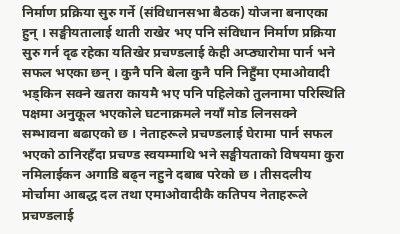निर्माण प्रक्रिया सुरु गर्ने (संविधानसभा बैठक) योजना बनाएका हुन् । सङ्घीयतालाई थाती राखेर भए पनि संविधान निर्माण प्रक्रिया सुरु गर्न दृढ रहेका यतिखेर प्रचण्डलाई केही अप्ठ्यारोमा पार्न भने सफल भएका छन् । कुनै पनि बेला कुनै पनि निहुँमा एमाओवादी भड्किन सक्ने खतरा कायमै भए पनि पहिलेको तुलनामा परिस्थिति पक्षमा अनुकूल भएकोले घटनाक्रमले नयाँ मोड लिनसक्ने सम्भावना बढाएको छ । नेताहरूले प्रचण्डलाई घेरामा पार्न सफल भएको ठानिरहँदा प्रचण्ड स्वयम्माथि भने सङ्घीयताको विषयमा कुरा नमिलाईकन अगाडि बढ्न नहुने दबाब परेको छ । तीसदलीय मोर्चामा आबद्ध दल तथा एमाओवादीकै कतिपय नेताहरूले प्रचण्डलाई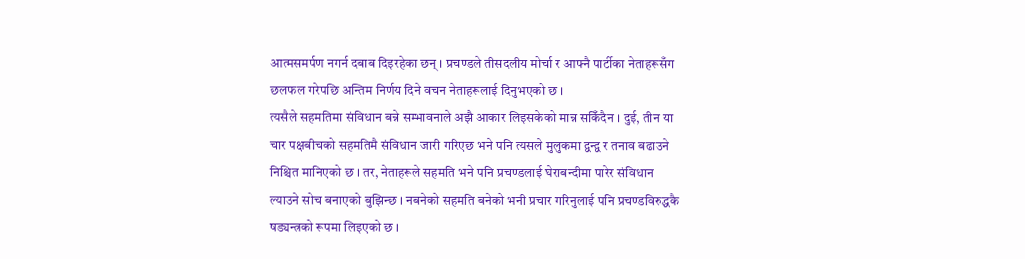आत्मसमर्पण नगर्न दबाब दिइरहेका छन् । प्रचण्डले तीसदलीय मोर्चा र आफ्नै पार्टीका नेताहरूसँग छलफल गरेपछि अन्तिम निर्णय दिने वचन नेताहरूलाई दिनुभएको छ ।
त्यसैले सहमतिमा संविधान बन्ने सम्भावनाले अझै आकार लिइसकेको मान्न सकिँदैन । दुई, तीन या चार पक्षबीचको सहमतिमै संविधान जारी गरिएछ भने पनि त्यसले मुलुकमा द्वन्द्व र तनाव बढाउने निश्चित मानिएको छ । तर, नेताहरूले सहमति भने पनि प्रचण्डलाई घेराबन्दीमा पारेर संविधान ल्याउने सोच बनाएको बुझिन्छ । नबनेको सहमति बनेको भनी प्रचार गरिनुलाई पनि प्रचण्डविरुद्धकै षड्यन्त्रको रूपमा लिइएको छ ।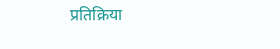प्रतिक्रिया